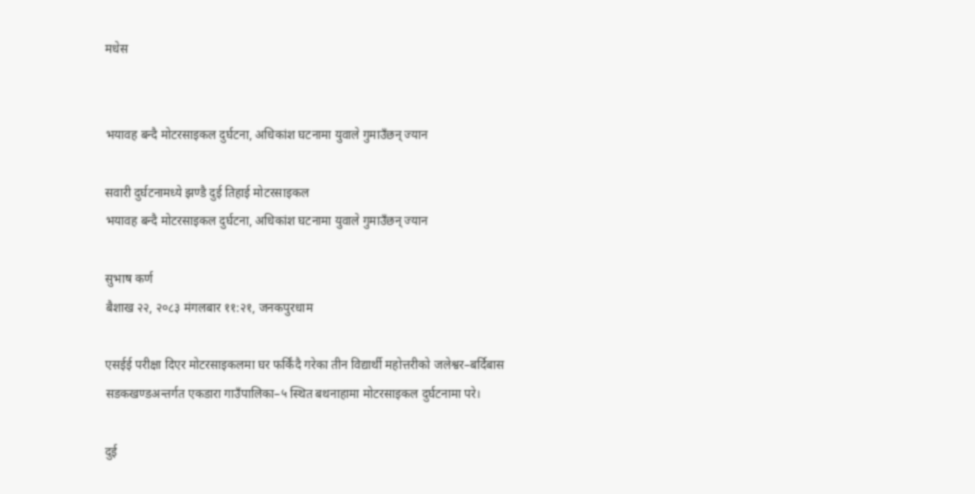मधेस


भयावह बन्दै मोटरसाइकल दुर्घटना, अधिकांश घटनामा युवाले गुमाउँछन् ज्यान

सवारी दुर्घटनामध्ये झण्डै दुई तिहाई मोटरसाइकल
भयावह बन्दै मोटरसाइकल दुर्घटना, अधिकांश घटनामा युवाले गुमाउँछन् ज्यान

सुभाष कर्ण
बैशाख २२, २०८३ मंगलबार ११:२१, जनकपुरधाम

एसईई परीक्षा दिएर मोटरसाइकलमा घर फर्किंदै गरेका तीन विद्यार्थी महोत्तरीको जलेश्वर–बर्दिबास सडकखण्डअन्तर्गत एकडारा गाउँपालिका–५ स्थित बथनाहामा मोटरसाइकल दुर्घटनामा परे।

दुई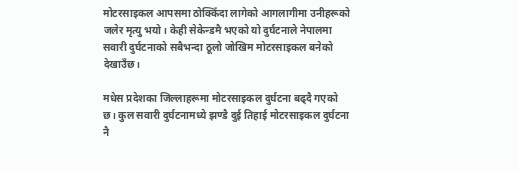मोटरसाइकल आपसमा ठोक्किँदा लागेको आगलागीमा उनीहरूको जलेर मृत्यु भयो। केही सेकेन्डमै भएको यो दुर्घटनाले नेपालमा सवारी दुर्घटनाको सबैभन्दा ठूलो जोखिम मोटरसाइकल बनेको देखाउँछ।

मधेस प्रदेशका जिल्लाहरूमा मोटरसाइकल दुर्घटना बढ्दै गएको छ। कुल सवारी दुर्घटनामध्ये झण्डै दुई तिहाई मोटरसाइकल दुर्घटना नै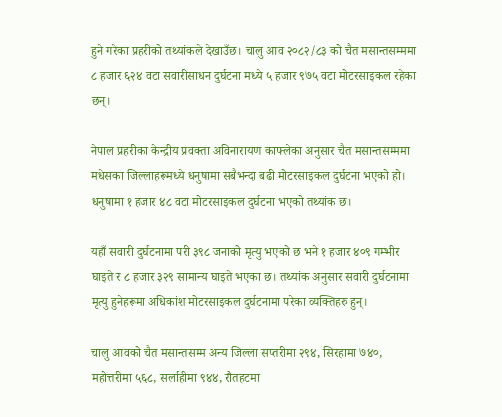हुने गरेका प्रहरीको तथ्यांकले देखाउँछ। चालु आव २०८२/८३ को चैत मसान्तसम्ममा ८ हजार ६२४ वटा सवारीसाधन दुर्घटना मध्ये ५ हजार ९७५ वटा मोटरसाइकल रहेका छन्।

नेपाल प्रहरीका केन्द्रीय प्रवक्ता अविनारायण काफ्लेका अनुसार चैत मसान्तसम्ममा मधेसका जिल्लाहरूमध्ये धनुषामा सबैभन्दा बढी मोटरसाइकल दुर्घटना भएको हो। धनुषामा १ हजार ४८ वटा मोटरसाइकल दुर्घटना भएको तथ्यांक छ।

यहाँ सवारी दुर्घटनामा परी ३९८ जनाको मृत्यु भएको छ भने १ हजार ४०९ गम्भीर घाइते र ८ हजार ३२९ सामान्य घाइते भएका छ। तथ्यांक अनुसार सवारी दुर्घटनामा मृत्यु हुनेहरूमा अधिकांश मोटरसाइकल दुर्घटनामा परेका व्यक्तिहरु हुन्।

चालु आवको चैत मसान्तसम्म अन्य जिल्ला सप्तरीमा २९४, सिरहामा ७४०, महोत्तरीमा ५६८, सर्लाहीमा ९४४, रौतहटमा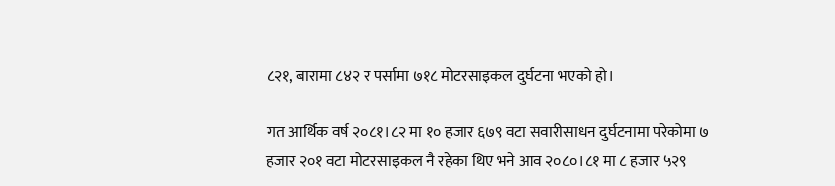८२१, बारामा ८४२ र पर्सामा ७१८ मोटरसाइकल दुर्घटना भएको हो।

गत आर्थिक वर्ष २०८१।८२ मा १० हजार ६७९ वटा सवारीसाधन दुर्घटनामा परेकोमा ७ हजार २०१ वटा मोटरसाइकल नै रहेका थिए भने आव २०८०।८१ मा ८ हजार ५२९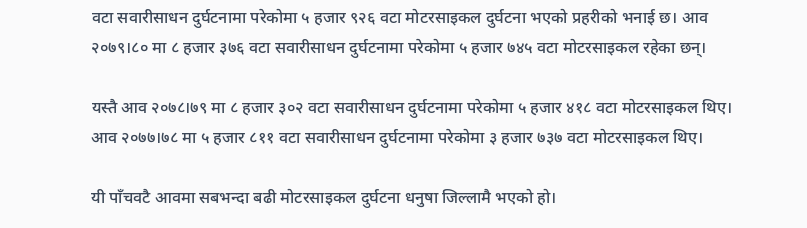वटा सवारीसाधन दुर्घटनामा परेकोमा ५ हजार ९२६ वटा मोटरसाइकल दुर्घटना भएको प्रहरीको भनाई छ। आव २०७९।८० मा ८ हजार ३७६ वटा सवारीसाधन दुर्घटनामा परेकोमा ५ हजार ७४५ वटा मोटरसाइकल रहेका छन्।

यस्तै आव २०७८।७९ मा ८ हजार ३०२ वटा सवारीसाधन दुर्घटनामा परेकोमा ५ हजार ४१८ वटा मोटरसाइकल थिए। आव २०७७।७८ मा ५ हजार ८११ वटा सवारीसाधन दुर्घटनामा परेकोमा ३ हजार ७३७ वटा मोटरसाइकल थिए।

यी पाँचवटै आवमा सबभन्दा बढी मोटरसाइकल दुर्घटना धनुषा जिल्लामै भएको हो।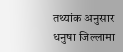तथ्यांक अनुसार धनुषा जिल्लामा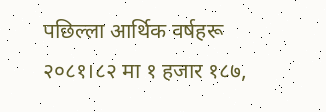पछिल्ला आर्थिक वर्षहरू २०८१।८२ मा १ हजार १८७,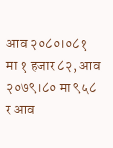आव २०८०।०८१ मा १ हजार ८२, आव २०७९।८० मा ९५८ र आव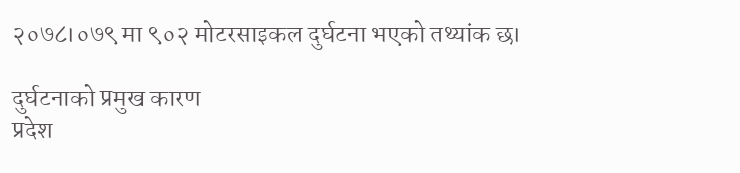२०७८।०७९ मा ९०२ मोटरसाइकल दुर्घटना भएको तथ्यांक छ।

दुर्घटनाको प्रमुख कारण
प्रदेश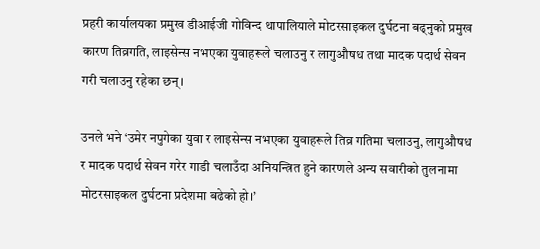प्रहरी कार्यालयका प्रमुख डीआईजी गोविन्द थापालियाले मोटरसाइकल दुर्घटना बढ्नुको प्रमुख कारण तिव्रगति, लाइसेन्स नभएका युवाहरूले चलाउनु र लागुऔषध तथा मादक पदार्थ सेवन गरी चलाउनु रहेका छन्।

उनले भने ‘उमेर नपुगेका युवा र लाइसेन्स नभएका युवाहरूले तिव्र गतिमा चलाउनु, लागुऔषध र मादक पदार्थ सेवन गरेर गाडी चलाउँदा अनियन्त्रित हुने कारणले अन्य सवारीको तुलनामा मोटरसाइकल दुर्घटना प्रदेशमा बढेको हो।’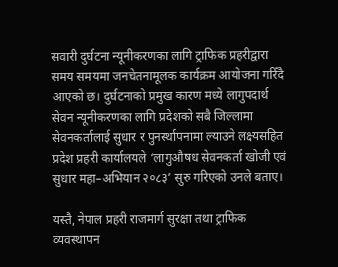सवारी दुर्घटना न्यूनीकरणका लागि ट्राफिक प्रहरीद्वारा समय समयमा जनचेतनामूलक कार्यक्रम आयोजना गरिँदै आएको छ। दुर्घटनाको प्रमुख कारण मध्ये लागुपदार्थ सेवन न्यूनीकरणका लागि प्रदेशको सबै जिल्लामा सेवनकर्तालाई सुधार र पुनर्स्थापनामा ल्याउने लक्ष्यसहित प्रदेश प्रहरी कार्यालयले ‘लागुऔषध सेवनकर्ता खोजी एवं सुधार महा–अभियान २०८३’ सुरु गरिएको उनले बताए।

यस्तै, नेपाल प्रहरी राजमार्ग सुरक्षा तथा ट्राफिक व्यवस्थापन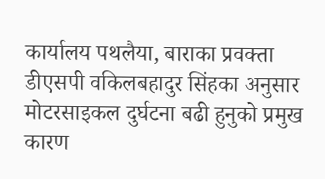कार्यालय पथलैया, बाराका प्रवक्ता डीएसपी वकिलबहादुर सिंहका अनुसार मोटरसाइकल दुर्घटना बढी हुनुको प्रमुख कारण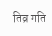तिव्र गति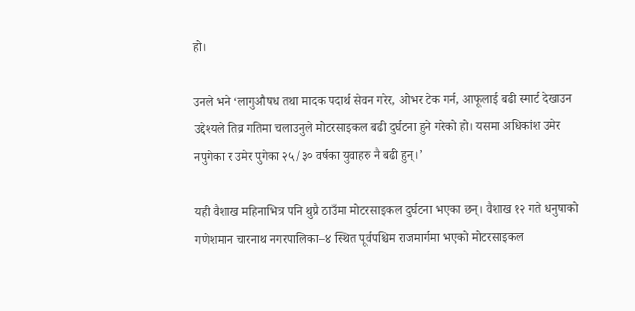हो।

उनले भने ‘लागुऔषध तथा मादक पदार्थ सेवन गरेर, ओभर टेक गर्न, आफूलाई बढी स्मार्ट देखाउन उद्देश्यले तिव्र गतिमा चलाउनुले मोटरसाइकल बढी दुर्घटना हुने गरेको हो। यसमा अधिकांश उमेर नपुगेका र उमेर पुगेका २५/३० वर्षका युवाहरु नै बढी हुन्।’

यही वैशाख महिनाभित्र पनि थुप्रै ठाउँमा मोटरसाइकल दुर्घटना भएका छन्। वैशाख १२ गते धनुषाको गणेशमान चारनाथ नगरपालिका–४ स्थित पूर्वपश्चिम राजमार्गमा भएको मोटरसाइकल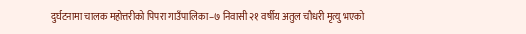दुर्घटनामा चालक महोत्तरीको पिपरा गाउँपालिका–७ निवासी २१ वर्षीय अतुल चौधरी मृत्यु भएको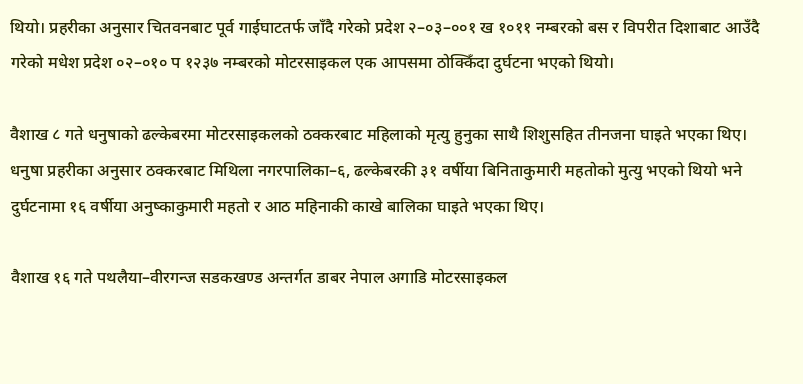थियो। प्रहरीका अनुसार चितवनबाट पूर्व गाईघाटतर्फ जाँदै गरेको प्रदेश २–०३–००१ ख १०११ नम्बरको बस र विपरीत दिशाबाट आउँदै गरेको मधेश प्रदेश ०२–०१० प १२३७ नम्बरको मोटरसाइकल एक आपसमा ठोक्किँदा दुर्घटना भएको थियो।

वैशाख ८ गते धनुषाको ढल्केबरमा मोटरसाइकलको ठक्करबाट महिलाको मृत्यु हुनुका साथै शिशुसहित तीनजना घाइते भएका थिए। धनुषा प्रहरीका अनुसार ठक्करबाट मिथिला नगरपालिका–६, ढल्केबरकी ३१ वर्षीया बिनिताकुमारी महतोको मुत्यु भएको थियो भने दुर्घटनामा १६ वर्षीया अनुष्काकुमारी महतो र आठ महिनाकी काखे बालिका घाइते भएका थिए।

वैशाख १६ गते पथलैया–वीरगन्ज सडकखण्ड अन्तर्गत डाबर नेपाल अगाडि मोटरसाइकल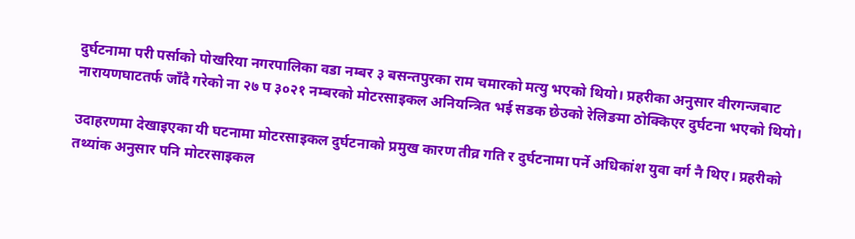दुर्घटनामा परी पर्साको पोखरिया नगरपालिका वडा नम्बर ३ बसन्तपुरका राम चमारको मत्यु भएको थियो। प्रहरीका अनुसार वीरगन्जबाट नारायणघाटतर्फ जाँदै गरेको ना २७ प ३०२१ नम्बरको मोटरसाइकल अनियन्त्रित भई सडक छेउको रेलिङमा ठोक्किएर दुर्घटना भएको थियो।

उदाहरणमा देखाइएका यी घटनामा मोटरसाइकल दुर्घटनाको प्रमुख कारण तीव्र गति र दुर्घटनामा पर्ने अधिकांश युवा वर्ग नै थिए। प्रहरीको तथ्यांक अनुसार पनि मोटरसाइकल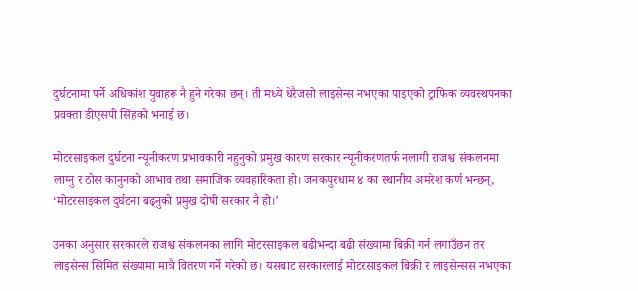दुर्घटनामा पर्ने अधिकांश युवाहरू नै हुने गरेका छन्। ती मध्ये धेरैजसो लाइसेन्स नभएका पाइएको ट्राफिक व्यवस्थपनका प्रवक्ता डीएसपी सिंहको भनाई छ।

मोटरसाइकल दुर्घटना न्यूनीकरण प्रभावकारी नहुनुको प्रमुख कारण सरकार न्यूनीकरणतर्फ नलागी राजश्व संकलनमा लाग्नु र ठोस कानुनको आभाव तथा समाजिक व्यवहारिकता हो। जनकपुरधाम ४ का स्थानीय अमरेश कर्ण भन्छन्,  ‘मोटरसाइकल दुर्घटना बढ्नुको प्रमुख दोषी सरकार नै हो।’

उनका अनुसार सरकारले राजश्व संकलनका लागि मोटरसाइकल बढीभन्दा बढी संख्यामा बिक्री गर्न लगाउँछन तर लाइसेन्स सिमित संख्यामा मात्रै वितरण गर्ने गरेको छ। यसबाट सरकारलाई मोटरसाइकल बिक्री र लाइसेन्सस नभएका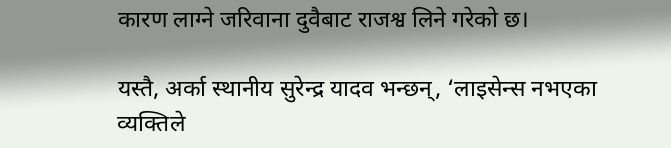कारण लाग्ने जरिवाना दुवैबाट राजश्व लिने गरेको छ।

यस्तै, अर्का स्थानीय सुरेन्द्र यादव भन्छन्, ‘लाइसेन्स नभएका व्यक्तिले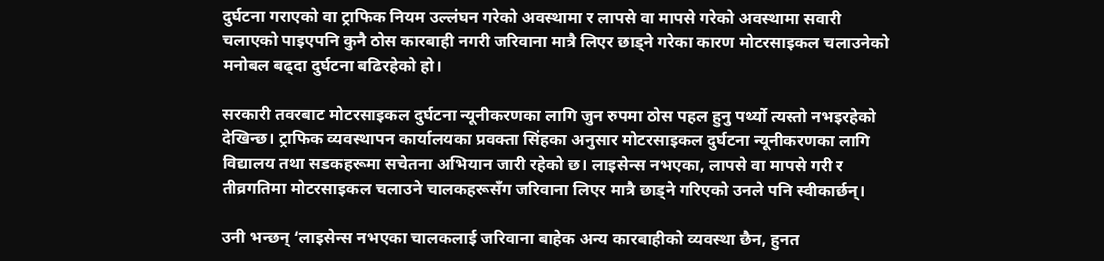दुर्घटना गराएको वा ट्राफिक नियम उल्लंघन गरेको अवस्थामा र लापसे वा मापसे गरेको अवस्थामा सवारी चलाएको पाइएपनि कुनै ठोस कारबाही नगरी जरिवाना मात्रै लिएर छाड्ने गरेका कारण मोटरसाइकल चलाउनेको मनोबल बढ्दा दुर्घटना बढिरहेको हो।

सरकारी तवरबाट मोटरसाइकल दुर्घटना न्यूनीकरणका लागि जुन रुपमा ठोस पहल हुनु पर्थ्यो त्यस्तो नभइरहेको देखिन्छ। ट्राफिक व्यवस्थापन कार्यालयका प्रवक्ता सिंहका अनुसार मोटरसाइकल दुर्घटना न्यूनीकरणका लागि विद्यालय तथा सडकहरूमा सचेतना अभियान जारी रहेको छ। लाइसेन्स नभएका, लापसे वा मापसे गरी र तीव्रगतिमा मोटरसाइकल चलाउने चालकहरूसँग जरिवाना लिएर मात्रै छाड्ने गरिएको उनले पनि स्वीकार्छन्।

उनी भन्छन् ‘लाइसेन्स नभएका चालकलाई जरिवाना बाहेक अन्य कारबाहीको व्यवस्था छैन, हुनत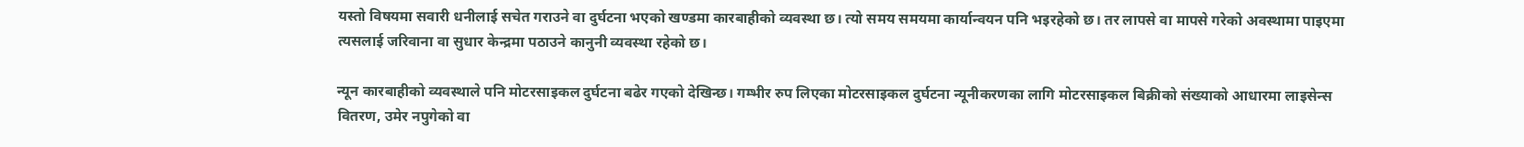यस्तो विषयमा सवारी धनीलाई सचेत गराउने वा दुर्घटना भएको खण्डमा कारबाहीको व्यवस्था छ। त्यो समय समयमा कार्यान्वयन पनि भइरहेको छ। तर लापसे वा मापसे गरेको अवस्थामा पाइएमा त्यसलाई जरिवाना वा सुधार केन्द्रमा पठाउने कानुनी व्यवस्था रहेको छ।

न्यून कारबाहीको व्यवस्थाले पनि मोटरसाइकल दुर्घटना बढेर गएको देखिन्छ। गम्भीर रुप लिएका मोटरसाइकल दुर्घटना न्यूनीकरणका लागि मोटरसाइकल बिक्रीको संख्याको आधारमा लाइसेन्स वितरण, उमेर नपुगेको वा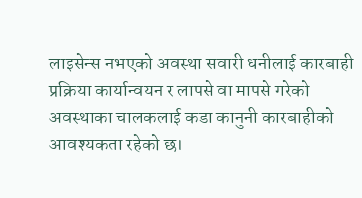लाइसेन्स नभएको अवस्था सवारी धनीलाई कारबाही प्रक्रिया कार्यान्वयन र लापसे वा मापसे गरेको अवस्थाका चालकलाई कडा कानुनी कारबाहीको आवश्यकता रहेको छ।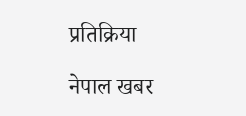प्रतिक्रिया

नेपाल खबर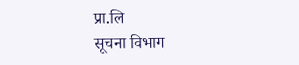प्रा.लि
सूचना विभाग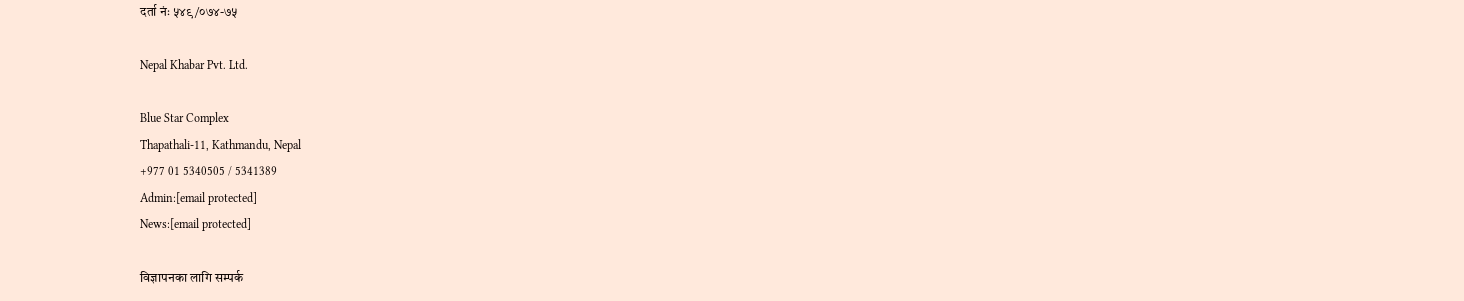दर्ता नंः ५४९/०७४-७५

Nepal Khabar Pvt. Ltd.

Blue Star Complex
Thapathali-11, Kathmandu, Nepal
+977 01 5340505 / 5341389
Admin:[email protected]
News:[email protected]

विज्ञापनका लागि सम्पर्क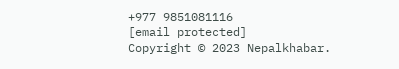+977 9851081116
[email protected]
Copyright © 2023 Nepalkhabar.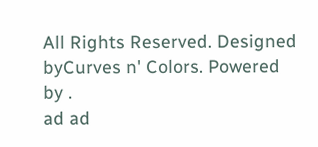All Rights Reserved. Designed byCurves n' Colors. Powered by .
ad ad